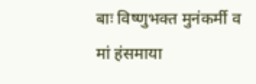बाः विष्णुभक्त मुनंकर्मी व मां हंसमाया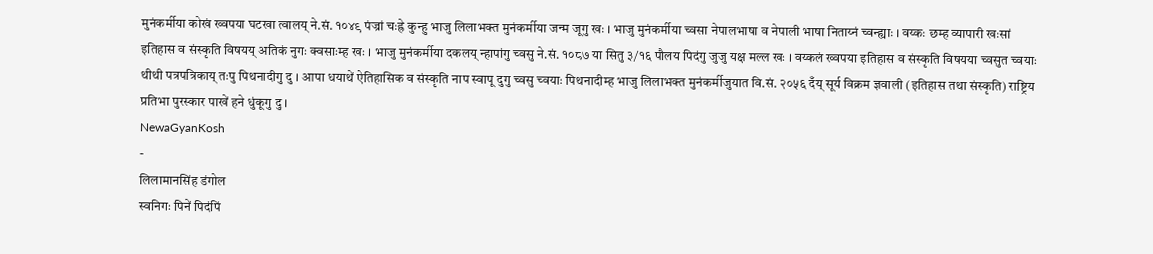मुनंकर्मीया कोखं ख्वपया घटखा त्वालय् ने.सं. १०४९ पंज्रां चःह्रे कुन्हु भाजु लिलाभक्त मुनंकर्मीया जन्म जूगु खः । भाजु मुनंकर्मीया च्वसा नेपालभाषा व नेपाली भाषा निताय्नं च्वन्ह्याः । वय्कः छम्ह व्यापारी खःसां इतिहास व संस्कृति विषयय् अतिकं नुगः क्वसाःम्ह खः । भाजु मुनंकर्मीया दकलय् न्हापांगु च्वसु ने.सं. १०८७ या सितु ३/१६ पौलय पिदंगु जुजु यक्ष मल्ल खः । वय्कलं ख्वपया इतिहास व संस्कृति विषयया च्वसुत च्वयाः थीथी पत्रपत्रिकाय् तःपु पिथनादीगु दु । आपा धयाथें ऐतिहासिक व संस्कृति नाप स्वापू दुगु च्वसु च्वयाः पिथनादीम्ह भाजु लिलाभक्त मुनंकर्मीजुयात वि.सं. २०५६ दँय् सूर्य विक्रम ज्ञवाली (इतिहास तथा संस्कृति) राष्ट्रिय प्रतिभा पुरस्कार पाखें हने धुंकूगु दु ।
NewaGyanKosh
-
लिलामानसिंह डंगोल
स्वनिगः पिनें पिदंपिं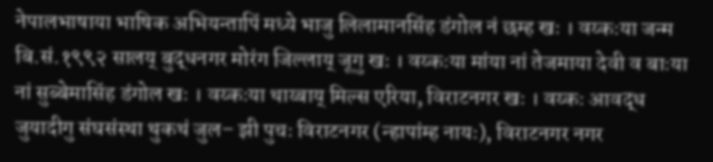नेपालभाषाया भाषिक अभियन्तापिं मध्ये भाजु लिलामानसिंह डंगोल नं छम्ह खः । वय्कःया जन्म बि.सं.१९९२ सालय् बुद्धनगर मोरंग जिल्लाय् जूगु खः । वय्कःया मांया नां तेजमाया देवी व बाःया नां सुब्बेमासिंह डंगोल खः । वय्कःया थाय्बाय् मिल्स एरिया, विराटनगर खः । वय्कः आवद्ध जुयादीगु संघसंस्था थुकथं जुल– झी पुचः विराटनगर (न्हापांम्ह नायः), विराटनगर नगर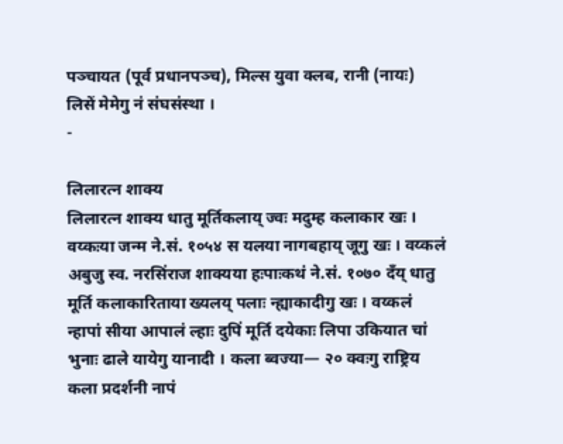पञ्चायत (पूर्व प्रधानपञ्च), मिल्स युवा क्लब, रानी (नायः) लिसें मेमेगु नं संघसंस्था ।
-

लिलारत्न शाक्य
लिलारत्न शाक्य धातु मूर्तिकलाय् ज्वः मदुम्ह कलाकार खः । वय्कःया जन्म ने.सं. १०५४ स यलया नागबहाय् जूगु खः । वय्कलं अबुजु स्व. नरसिंराज शाक्यया हःपाःकथं ने.सं. १०७० दँय् धातु मूर्ति कलाकारिताया ख्यलय् पलाः न्ह्याकादीगु खः । वय्कलं न्हापां सीया आपालं ल्हाः दुपिं मूर्ति दयेकाः लिपा उकियात चां भुनाः ढाले यायेगु यानादी । कला ब्वज्या— २० क्वःगु राष्ट्रिय कला प्रदर्शनी नापं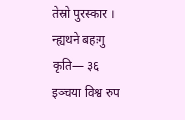तेस्रो पुरस्कार । न्ह्यथने बहःगु कृति— ३६ इञ्चया विश्व रुप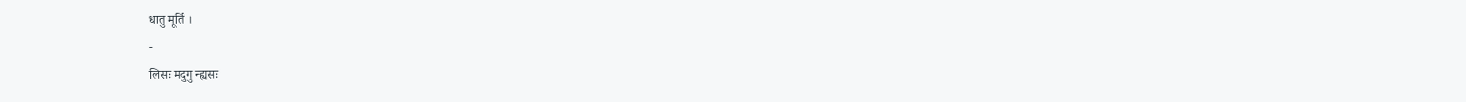धातु मूर्ति ।
-
लिसः मदुगु न्ह्यसः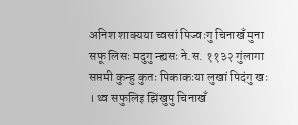अनिश शाक्यया च्वसां पिज्वःगु चिनाखँ मुना सफू लिसः मदुगु न्ह्यसः ने.स. ११३२ गुंलागा सप्तमी कुन्हु कुतः पिकाकःया लुखां पिदंगु खः । थ्व सफुलिइ झिंखुपु चिनाखँ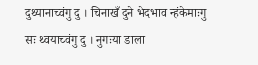दुथ्यानाच्वंगु दु । चिनाखँ दुने भेदभाव न्हंकेमाःगु सः थ्वयाच्वंगु दु । नुगःया डाला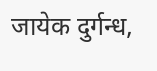जायेक दुर्गन्ध,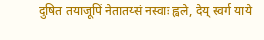दुषित तयाजूपिं नेतातय्सं नस्वाः ह्वले, देय् स्वर्ग याये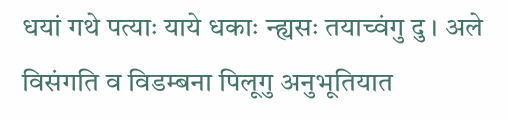धयां गथे पत्याः याये धकाः न्ह्यसः तयाच्वंगु दु । अले विसंगति व विडम्बना पिलूगु अनुभूतियात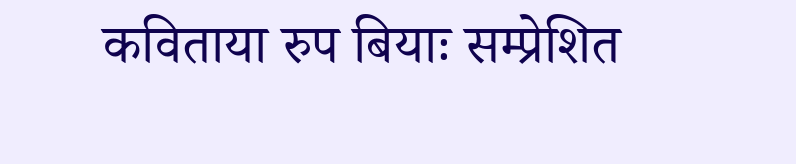कविताया रुप बियाः सम्प्रेशित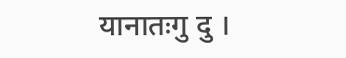यानातःगु दु ।